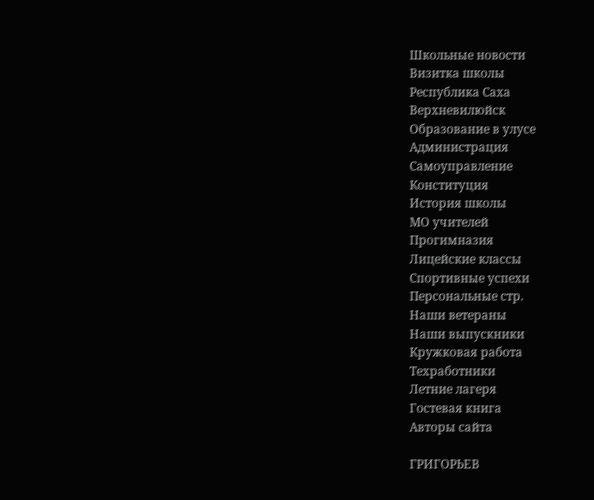Школьные новости
Визитка школы
Республика Саха
Верхневилюйск
Образование в улусе
Администрация
Самоуправление
Конституция
История школы
МО учителей
Прогимназия
Лицейские классы
Спортивные успехи
Персональные стр.
Наши ветераны
Наши выпускники
Кружковая работа
Техработники
Летние лагеря
Гостевая книга
Авторы сайта

ГРИГОРЬЕВ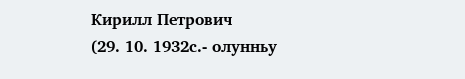Кирилл Петрович
(29. 10. 1932с.- олунньу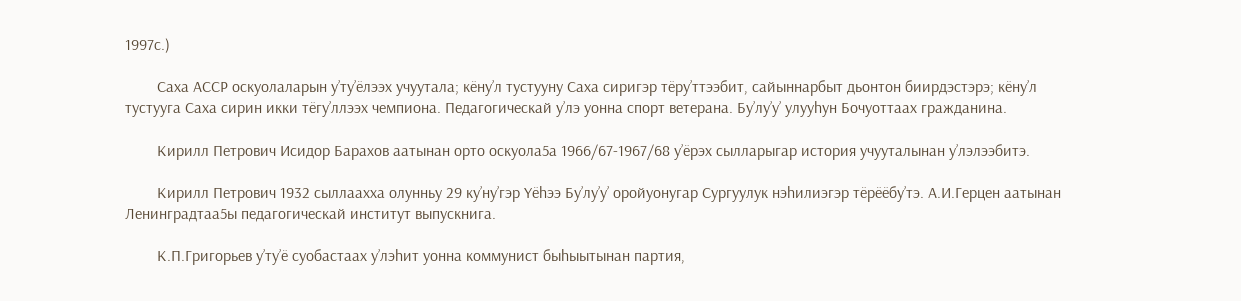1997с.)

        Саха АССР оскуолаларын у’ту’ёлээх учуутала; кёну’л тустууну Саха сиригэр тёру’ттээбит, сайыннарбыт дьонтон биирдэстэрэ; кёну’л тустууга Саха сирин икки тёгу’ллээх чемпиона. Педагогическай у’лэ уонна спорт ветерана. Бу’лу’у’ улууhун Бочуоттаах гражданина.

        Кирилл Петрович Исидор Барахов аатынан орто оскуола5а 1966/67-1967/68 у’ёрэх сылларыгар история учууталынан у’лэлээбитэ.

        Кирилл Петрович 1932 сыллаахха олунньу 29 ку’ну’гэр Yёhээ Бу’лу’у’ оройуонугар Сургуулук нэhилиэгэр тёрёёбу’тэ. А.И.Герцен аатынан Ленинградтаа5ы педагогическай институт выпускнига.

        К.П.Григорьев у’ту’ё суобастаах у’лэhит уонна коммунист быhыытынан партия,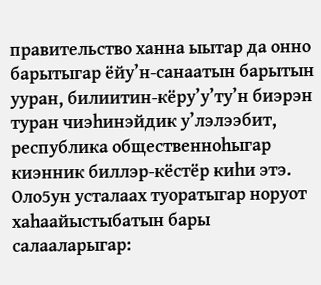правительство ханна ыытар да онно барытыгар ёйу’н-санаатын барытын ууран, билиитин-кёру’у’ту’н биэрэн туран чиэhинэйдик у’лэлээбит, республика общественноhыгар киэнник биллэр-кёстёр киhи этэ. Оло5ун усталаах туоратыгар норуот хаhаайыстыбатын бары салааларыгар: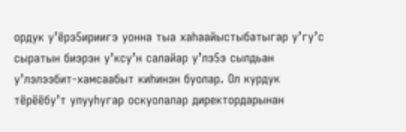ордук у’ёрэ5ириигэ уонна тыа хаhаайыстыбатыгар у’гу’с сыратын биэрэн у’ксу’н салайар у’лэ5э сылдьан у’лэлээбит-хамсаабыт киhинэн буолар. Ол курдук тёрёёбу’т улууhугар оскуолалар директордарынан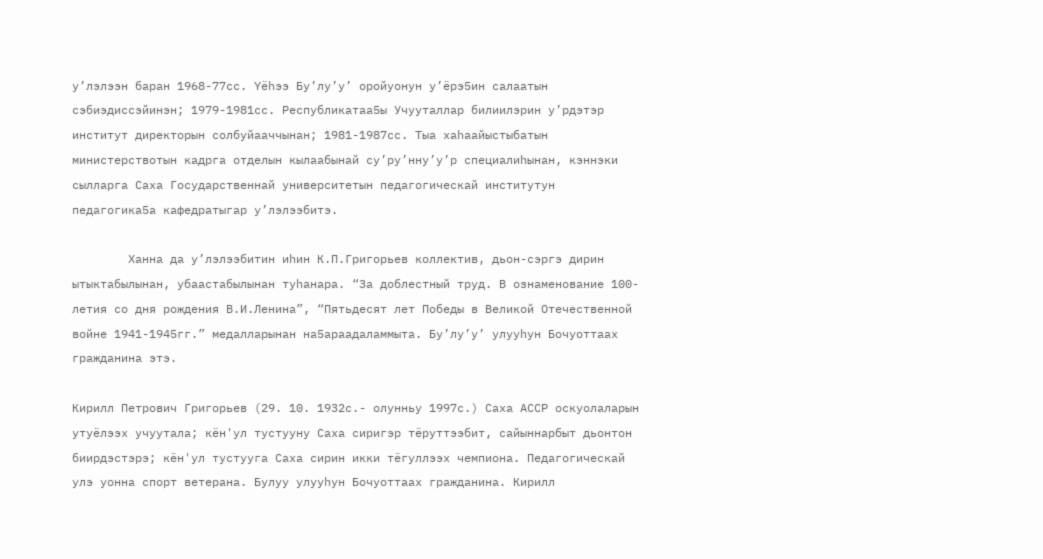у’лэлээн баран 1968-77сс. Yёhээ Бу’лу’у’ оройуонун у’ёрэ5ин салаатын сэбиэдиссэйинэн; 1979-1981сс. Республикатаа5ы Учууталлар билиилэрин у’рдэтэр институт директорын солбуйааччынан; 1981-1987сс. Тыа хаhаайыстыбатын министерствотын кадрга отделын кылаабынай су’ру’нну’у’р специалиhынан, кэннэки сылларга Саха Государственнай университетын педагогическай институтун педагогика5а кафедратыгар у’лэлээбитэ.

        Ханна да у’лэлээбитин иhин К.П.Григорьев коллектив, дьон-сэргэ дирин ытыктабылынан, убаастабылынан туhанара. “За доблестный труд. В ознаменование 100-летия со дня рождения В.И.Ленина”, “Пятьдесят лет Победы в Великой Отечественной войне 1941-1945гг.” медалларынан на5араадаламмыта. Бу’лу’у’ улууhун Бочуоттаах гражданина этэ.

Кирилл Петрович Григорьев (29. 10. 1932с.- олунньу 1997с.) Саха АССР оскуолаларын утуёлээх учуутала; кён'ул тустууну Саха сиригэр тёруттээбит, сайыннарбыт дьонтон биирдэстэрэ; кён'ул тустууга Саха сирин икки тёгуллээх чемпиона. Педагогическай улэ уонна спорт ветерана. Булуу улууhун Бочуоттаах гражданина. Кирилл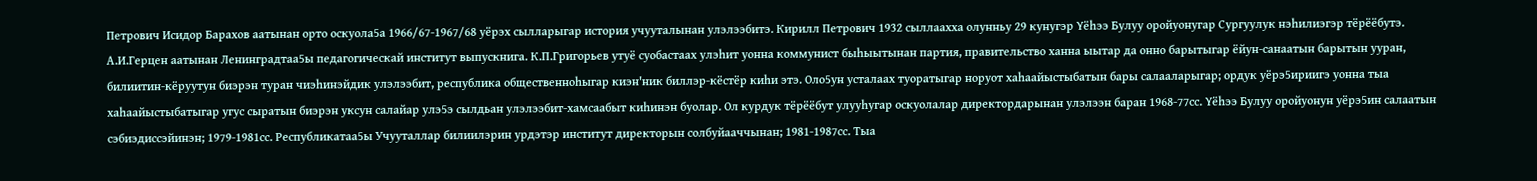Петрович Исидор Барахов аатынан орто оскуола5а 1966/67-1967/68 уёрэх сылларыгар история учууталынан улэлээбитэ. Кирилл Петрович 1932 сыллаахха олунньу 29 кунугэр Yёhээ Булуу оройуонугар Сургуулук нэhилиэгэр тёрёёбутэ. А.И.Герцен аатынан Ленинградтаа5ы педагогическай институт выпускнига. К.П.Григорьев утуё суобастаах улэhит уонна коммунист быhыытынан партия, правительство ханна ыытар да онно барытыгар ёйун-санаатын барытын ууран, билиитин-кёруутун биэрэн туран чиэhинэйдик улэлээбит, республика общественноhыгар киэн'ник биллэр-кёстёр киhи этэ. Оло5ун усталаах туоратыгар норуот хаhаайыстыбатын бары салааларыгар; ордук уёрэ5ириигэ уонна тыа хаhаайыстыбатыгар угус сыратын биэрэн уксун салайар улэ5э сылдьан улэлээбит-хамсаабыт киhинэн буолар. Ол курдук тёрёёбут улууhугар оскуолалар директордарынан улэлээн баран 1968-77сс. Yёhээ Булуу оройуонун уёрэ5ин салаатын сэбиэдиссэйинэн; 1979-1981сс. Республикатаа5ы Учууталлар билиилэрин урдэтэр институт директорын солбуйааччынан; 1981-1987сс. Тыа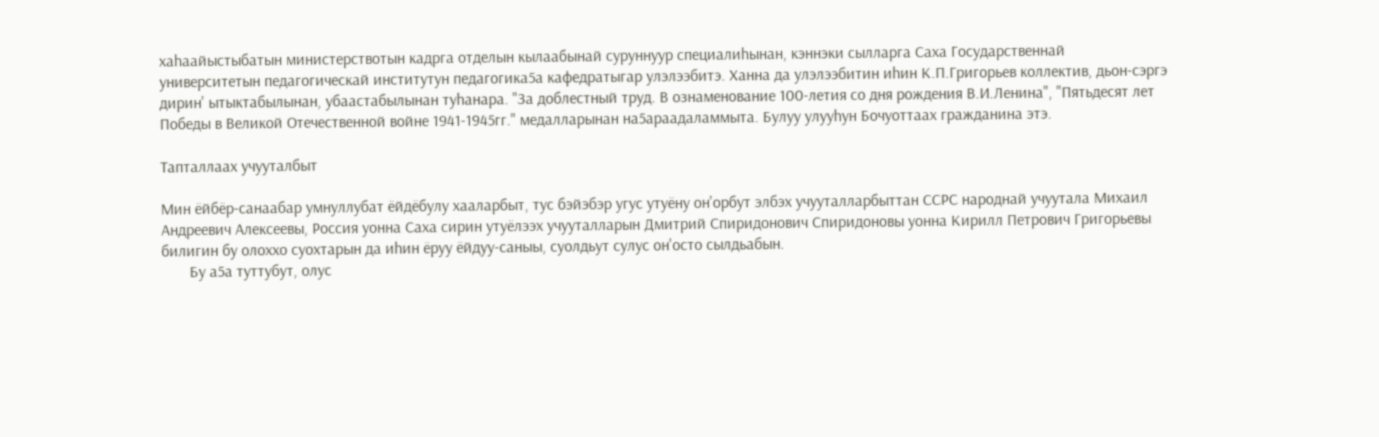хаhаайыстыбатын министерствотын кадрга отделын кылаабынай суруннуур специалиhынан, кэннэки сылларга Саха Государственнай университетын педагогическай институтун педагогика5а кафедратыгар улэлээбитэ. Ханна да улэлээбитин иhин К.П.Григорьев коллектив, дьон-сэргэ дирин' ытыктабылынан, убаастабылынан туhанара. "За доблестный труд. В ознаменование 100-летия со дня рождения В.И.Ленина", "Пятьдесят лет Победы в Великой Отечественной войне 1941-1945гг." медалларынан на5араадаламмыта. Булуу улууhун Бочуоттаах гражданина этэ.

Тапталлаах учууталбыт

Мин ёйбёр-санаабар умнуллубат ёйдёбулу хааларбыт, тус бэйэбэр угус утуёну он'орбут элбэх учууталларбыттан ССРС народнай учуутала Михаил Андреевич Алексеевы, Россия уонна Саха сирин утуёлээх учууталларын Дмитрий Спиридонович Спиридоновы уонна Кирилл Петрович Григорьевы билигин бу олоххо суохтарын да иhин ёруу ёйдуу-саныы, суолдьут сулус он'осто сылдьабын.
       Бу а5а туттубут, олус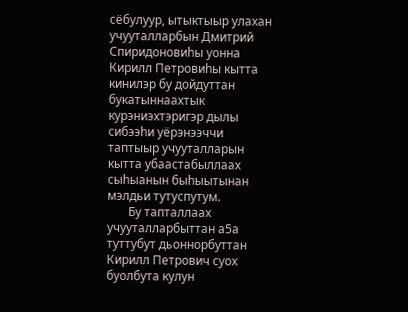сёбулуур, ытыктыыр улахан учууталларбын Дмитрий Спиридоновиhы уонна Кирилл Петровиhы кытта кинилэр бу дойдуттан букатыннаахтык курэниэхтэригэр дылы сибээhи уёрэнээччи таптыыр учууталларын кытта убаастабыллаах сыhыанын быhыытынан мэлдьи тутуспутум.
       Бу тапталлаах учууталларбыттан а5а туттубут дьоннорбуттан Кирилл Петрович суох буолбута кулун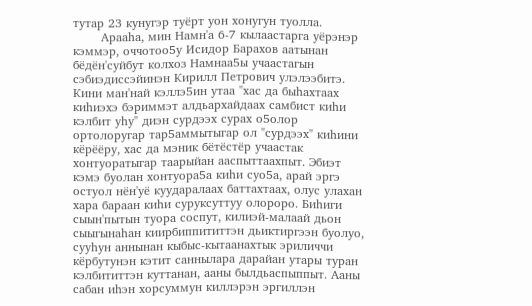тутар 23 кунугэр туёрт уон хонугун туолла.
       Арааhа, мин Намн'а 6-7 кылаастарга уёрэнэр кэммэр, оччотоо5у Исидор Барахов аатынан бёдён'суйбут колхоз Намнаа5ы учаастагын сэбиэдиссэйинэн Кирилл Петрович улэлээбитэ. Кини ман'най кэллэ5ин утаа "хас да быhахтаах киhиэхэ бэриммэт алдьархайдаах самбист киhи кэлбит уhу" диэн сурдээх сурах о5олор ортолоругар тар5аммытыгар ол "сурдээх" киhини кёрёёру, хас да мэник бётёстёр учаастак хонтуоратыгар таарыйан ааспыттаахпыт. Эбиэт кэмэ буолан хонтуора5а киhи суо5а, арай эргэ остуол нён'уё куударалаах баттахтаах, олус улахан хара бараан киhи суруксуттуу олороро. Биhиги сыын'пытын туора соспут, килиэй-малаай дьон сыыгынаhан киирбиппититтэн дьиктиргээн буолуо, сууhун аннынан кыбыс-кытаанахтык эриличчи кёрбутунэн кэтит саннылара дарайан утары туран кэлбититтэн куттанан, ааны былдьаспыппыт. Ааны сабан иhэн хорсуммун киллэрэн эргиллэн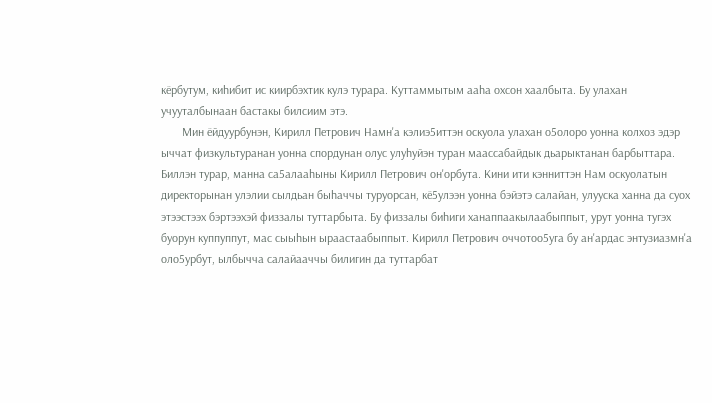кёрбутум, киhибит ис киирбэхтик кулэ турара. Куттаммытым ааhа охсон хаалбыта. Бу улахан учууталбынаан бастакы билсиим этэ.
       Мин ёйдуурбунэн, Кирилл Петрович Намн'а кэлиэ5иттэн оскуола улахан о5олоро уонна колхоз эдэр ыччат физкультуранан уонна спордунан олус улуhуйэн туран маассабайдык дьарыктанан барбыттара. Биллэн турар, манна са5алааhыны Кирилл Петрович он'орбута. Кини ити кэнниттэн Нам оскуолатын директорынан улэлии сылдьан быhаччы туруорсан, кё5улээн уонна бэйэтэ салайан, улууска ханна да суох этээстээх бэртээхэй физзалы туттарбыта. Бу физзалы биhиги ханаппаакылаабыппыт, урут уонна тугэх буорун куппуппут, мас сыыhын ыраастаабыппыт. Кирилл Петрович оччотоо5уга бу ан'ардас энтузиазмн'а оло5урбут, ылбычча салайааччы билигин да туттарбат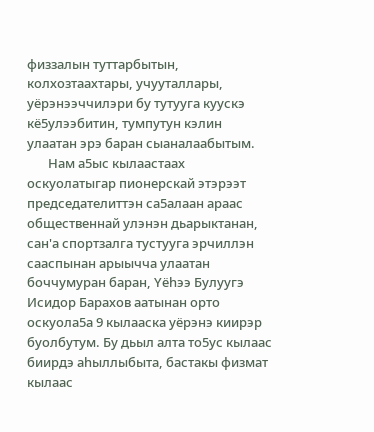физзалын туттарбытын, колхозтаахтары, учууталлары, уёрэнээччилэри бу тутууга куускэ кё5улээбитин, тумпутун кэлин улаатан эрэ баран сыаналаабытым.
       Нам а5ыс кылаастаах оскуолатыгар пионерскай этэрээт председателиттэн са5алаан араас общественнай улэнэн дьарыктанан, сан'а спортзалга тустууга эрчиллэн сааспынан арыычча улаатан боччумуран баран, Yёhээ Булуугэ Исидор Барахов аатынан орто оскуола5а 9 кылааска уёрэнэ киирэр буолбутум. Бу дьыл алта то5ус кылаас биирдэ аhыллыбыта, бастакы физмат кылаас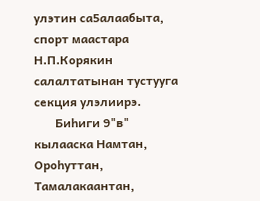улэтин са5алаабыта, спорт маастара Н.П.Корякин салалтатынан тустууга секция улэлиирэ.
       Биhиги 9"в" кылааска Намтан, Ороhуттан, Тамалакаантан,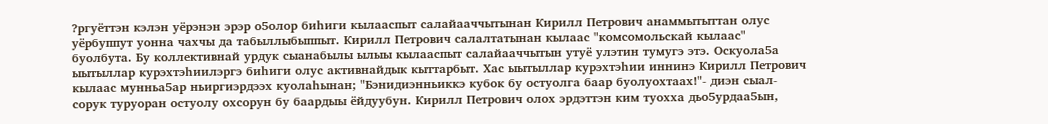?ргуёттэн кэлэн уёрэнэн эрэр о5олор биhиги кылааспыт салайааччытынан Кирилл Петрович анаммытыттан олус уёрбуппут уонна чахчы да табыллыбыппыт. Кирилл Петрович салалтатынан кылаас "комсомольскай кылаас" буолбута. Бу коллективнай урдук сыанабылы ылыы кылааспыт салайааччытын утуё улэтин тумугэ этэ. Оскуола5а ыытыллар курэхтэhиилэргэ биhиги олус активнайдык кыттарбыт. Хас ыытыллар курэхтэhии иннинэ Кирилл Петрович кылаас мунньа5ар ньиргиэрдээх куолаhынан; "Бэнидиэнньиккэ кубок бу остуолга баар буолуохтаах!"- диэн сыал-сорук туруоран остуолу охсорун бу баардыы ёйдуубун. Кирилл Петрович олох эрдэттэн ким туохха дьо5урдаа5ын,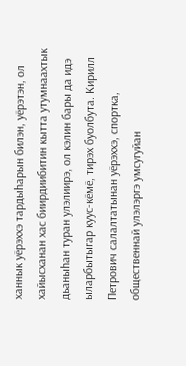ханнык уёрэххэ тардыhарын билэн, уёрэтэн, ол хайысханан хас биирдиибитин кытта утумнаахтык дьаныhан туран улэлиирэ, ол кэлин бары да идэ ыларбытыгар куус-кёмё, тирэх буолбута. Кирилл Петрович салалтатынан уёрэххэ, спортка, общественнай улэлэргэ умсугуйан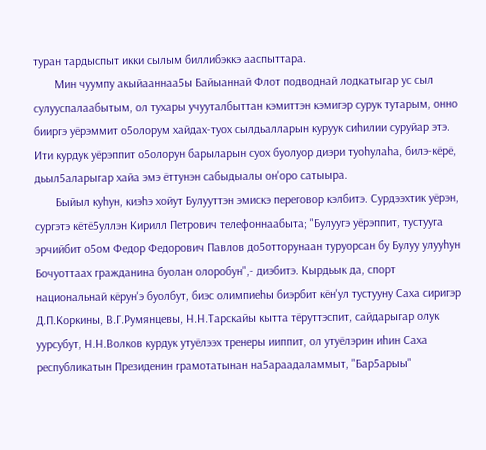туран тардыспыт икки сылым биллибэккэ ааспыттара.
       Мин чуумпу акыйааннаа5ы Байыаннай Флот подводнай лодкатыгар ус сыл сулууспалаабытым, ол тухары учууталбыттан кэмиттэн кэмигэр сурук тутарым, онно бииргэ уёрэммит о5олорум хайдах-туох сылдьалларын куруук сиhилии суруйар этэ. Ити курдук уёрэппит о5олорун барыларын суох буолуор диэри туоhулаhа, билэ-кёрё, дьыл5аларыгар хайа эмэ ёттунэн сабыдыалы он'оро сатыыра.
       Быйыл куhун, киэhэ хойут Булууттэн эмискэ переговор кэлбитэ. Сурдээхтик уёрэн, сургэтэ кётё5уллэн Кирилл Петрович телефоннаабыта; "Булуугэ уёрэппит, тустууга эрчийбит о5ом Федор Федорович Павлов до5отторунаан туруорсан бу Булуу улууhун Бочуоттаах гражданина буолан олоробун",- диэбитэ. Кырдьык да, спорт национальнай кёрун'э буолбут, биэс олимпиеhы биэрбит кён'ул тустууну Саха сиригэр Д.П.Коркины, В.Г.Румянцевы, Н.Н.Тарскайы кытта тёруттэспит, сайдарыгар олук уурсубут, Н.Н.Волков курдук утуёлээх тренеры ииппит, ол утуёлэрин иhин Саха республикатын Президенин грамотатынан на5араадаламмыт, "Бар5арыы"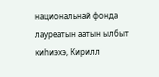национальнай фонда лауреатын аатын ылбыт киhиэхэ, Кирилл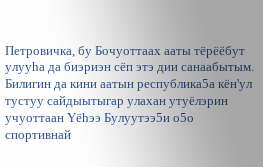Петровичка, бу Бочуоттаах ааты тёрёёбут улууhа да биэриэн сёп этэ дии санаабытым. Билигин да кини аатын республика5а кён'ул тустуу сайдыытыгар улахан утуёлэрин учуоттаан Yёhээ Булуутээ5и о5о спортивнай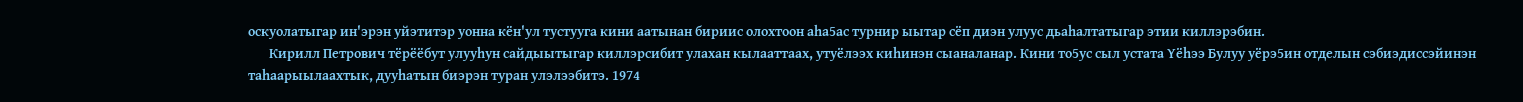оскуолатыгар ин'эрэн уйэтитэр уонна кён'ул тустууга кини аатынан бириис олохтоон аhа5ас турнир ыытар сёп диэн улуус дьаhалтатыгар этии киллэрэбин.
       Кирилл Петрович тёрёёбут улууhун сайдыытыгар киллэрсибит улахан кылааттаах, утуёлээх киhинэн сыаналанар. Кини то5ус сыл устата Yёhээ Булуу уёрэ5ин отделын сэбиэдиссэйинэн таhаарыылаахтык, дууhатын биэрэн туран улэлээбитэ. 1974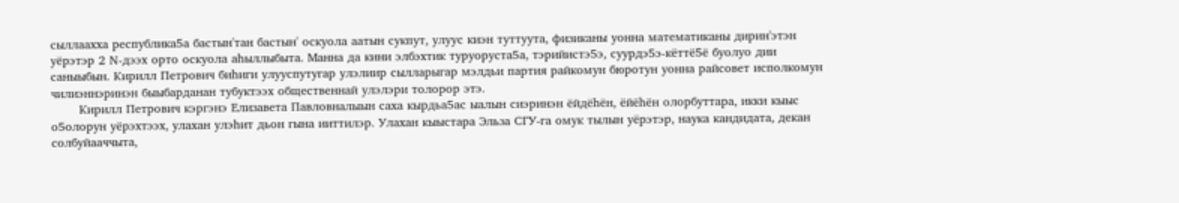сыллаахха республика5а бастын'тан бастын' оскуола аатын сукпут, улуус киэн туттуута, физиканы уонна математиканы дирин'этэн уёрэтэр 2 N-дээх орто оскуола аhыллыбыта. Манна да кини элбэхтик туруоруста5а, тэрийистэ5э, суурдэ5э-кёттё5ё буолуо дии саныыбын. Кирилл Петрович биhиги улууспутугар улэлиир сылларыгар мэлдьи партия райкомун бюротун уонна райсовет исполкомун чилиэннэринэн быыбарданан тубуктээх общественнай улэлэри толорор этэ.
       Кирилл Петрович кэргэнэ Елизавета Павловналыын саха кырдьа5ас ыалын сиэринэн ёйдёhён, ёйёhён олорбуттара, икки кыыс о5олорун уёрэхтээх, улахан улэhит дьон гына ииттилэр. Улахан кыыстара Эльза СГУ-га омук тылын уёрэтэр, наука кандидата, декан солбуйааччыта,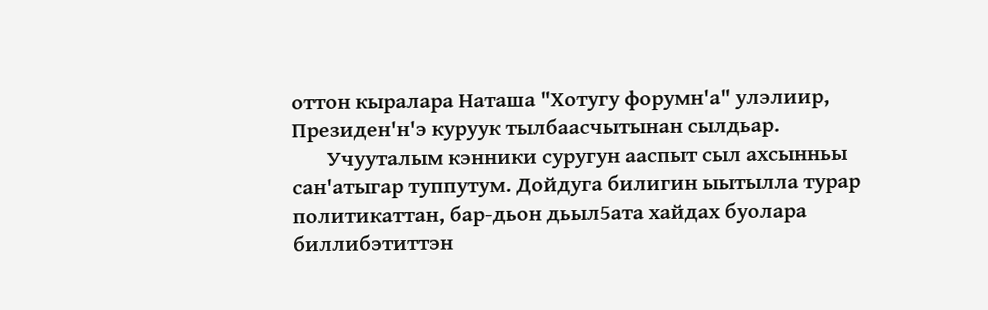оттон кыралара Наташа "Хотугу форумн'а" улэлиир, Президен'н'э куруук тылбаасчытынан сылдьар.
       Учууталым кэнники суругун ааспыт сыл ахсынньы сан'атыгар туппутум. Дойдуга билигин ыытылла турар политикаттан, бар-дьон дьыл5ата хайдах буолара биллибэтиттэн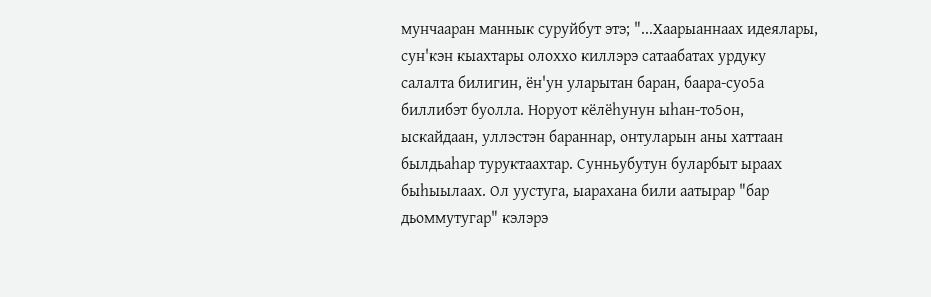мунчааран маннык суруйбут этэ; "...Хаарыаннаах идеялары, сун'кэн кыахтары олоххо киллэрэ сатаабатах урдуку салалта билигин, ён'ун уларытан баран, баара-суо5а биллибэт буолла. Норуот кёлёhунун ыhан-то5он, ыскайдаан, уллэстэн бараннар, онтуларын аны хаттаан былдьаhар туруктаахтар. Сунньубутун буларбыт ыраах быhыылаах. Ол уустуга, ыарахана били аатырар "бар дьоммутугар" кэлэрэ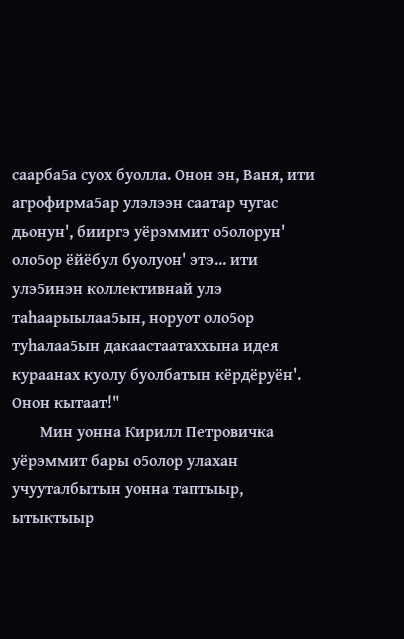саарба5а суох буолла. Онон эн, Ваня, ити агрофирма5ар улэлээн саатар чугас дьонун', бииргэ уёрэммит о5олорун' оло5ор ёйёбул буолуон' этэ... ити улэ5инэн коллективнай улэ таhаарыылаа5ын, норуот оло5ор туhалаа5ын дакаастаатаххына идея кураанах куолу буолбатын кёрдёруён'. Онон кытаат!"
       Мин уонна Кирилл Петровичка уёрэммит бары о5олор улахан учууталбытын уонна таптыыр, ытыктыыр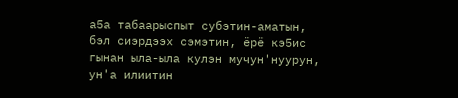а5а табаарыспыт субэтин-аматын, бэл сиэрдээх сэмэтин, ёрё кэ5ис гынан ыла-ыла кулэн мучун'нуурун, ун'а илиитин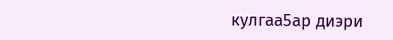кулгаа5ар диэри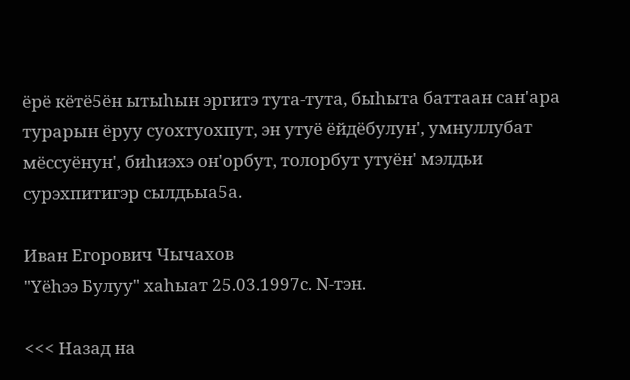ёрё кётё5ён ытыhын эргитэ тута-тута, быhыта баттаан сан'ара турарын ёруу суохтуохпут, эн утуё ёйдёбулун', умнуллубат мёссуёнун', биhиэхэ он'орбут, толорбут утуён' мэлдьи сурэхпитигэр сылдьыа5а.

Иван Егорович Чычахов
"Yёhээ Булуу" хаhыат 25.03.1997с. N-тэн.

<<< Назад на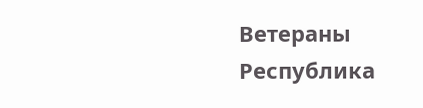Ветераны                                                                                         Республика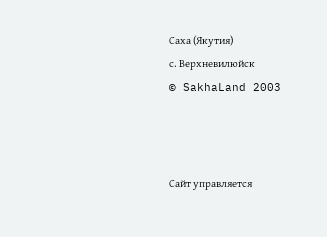Саха (Якутия)
с. Верхневилюйск
© SakhaLand 2003



Сайт управляется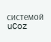системой uCoz